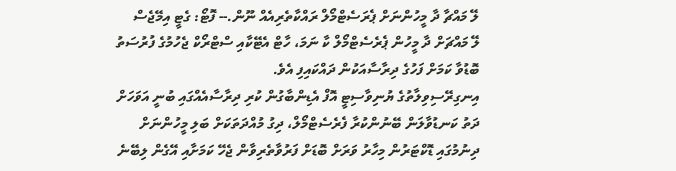ލޭ މައްޗާ ދާ މީހުންނަށް ޕެރަސެޓްމޯލް ރައްކާތެރިއެއް ނޫން.-- ފޮޓޯ: ގެޓީ އިމޭޖެސް
ލޭ މައްޗަށް ދާ މީހުން ޕެރެސެޓްމޯލް ކާ ނަމަ، ހާޓް އެޓޭކާއި ސްޓްރޯކް ޖެހުމުގެ ފުރުސަތު ބޮޑުވާ ކަމަށް ފަހުގެ ދިރާސާއަކުން ދައްކައިފި އެވެ.
އިނގިރޭސިވިލާތުގެ ޔުނިވާސިޓީ އޮފް އެޑިންބާގުން ކުރި ދިރާސާއެއްގައި ބުނީ އަވަހަށް ދަތު ކަނޑުވާލަން ބޭނުންކުރާ ފެރެސެޓްމޯލް، ދިގު މުއްދަތަކަށް ބަލި މީހުންނަށް ދިނުމުގައި ޑޮކްޓަރުން މިހާރު ވަރަށް ބޮޑަށް ފަރުވާތެރިވާން ޖެހޭ ކަމަށާއި އޭގެން ލިބޭނެ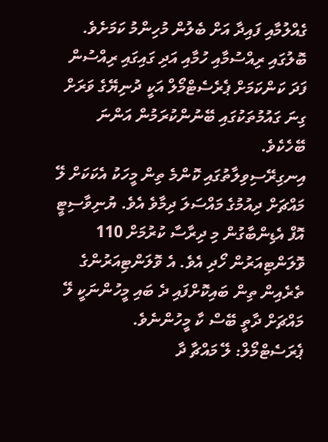ގެއްލުމާއި ފައިދާ އަށް ބެލުން މުހިންމު ކަމަށެވެ.
ބޮލުގައި ރިއްސުމާއި ހުމާއި އަދި ގައިގައި ރިއްސުން ފަދަ ކަންކަމަށް ޕެރެސެޓްމޯލް އަކީ ދުނިޔޭގެ ވަރަށް ގިނަ ގައުމުތަކުގައި ބޭނުންކުރަމުން އަންނަ ބޭހެކެވެ.
އިނގިރޭސިވިލާތުގައި ކޮންމެ ތިން މީހަކު އެކަކަށް ލޭ މައްޗަށް ދިއުމުގެ މައްސަލަ ދިމާވެ އެވެ. ޔުނިވާސިޓީ އޮފް އެޑިންބާގުން މި ދިރާސާ ކުރުމަށް 110 ވޮލަންޓިއަރުން ހޯދި އެވެ. އެ ވޮލަންޓިއަރުންގެ ތެރެއިން ތިން ބައިކޮށްފައި ދެ ބައި މީހުންނަކީ ލޭ މައްޗަށް ދާތީ ބޭސް ކާ މީހުންނެވެ.
ޕެރަސެޓްމޯލް: ލޭ މައްޗާ ދާ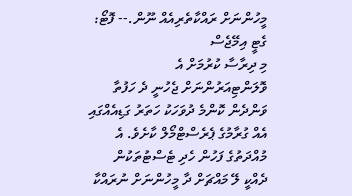މީހުންނަށް ރައްކާތެރިއެއް ނޫން.-- ފޮޓޯ: ގެޓީ އިމޭޖެސް
މި ދިރާސާ ކުރުމަށް އެ ވޮލަންޓިއަރުންނަށް ޖެހުނީ ދެ ހަފުތާ ވަންދެން ކޮންމެ ދުވަހަކު ހަތަރު ގަޑިއެއްގައި އެއް ގުރާމުގެ ޕެރެސްޓްމޯލް ކާށެވެ. އެ މުއްދަތުގެ ފަހުން ހެދި ޓެސްޓުތަކުން ދެއްކީ ލޭ މައްޗަށް ދާ މީހުންނަށް ނުރައްކާ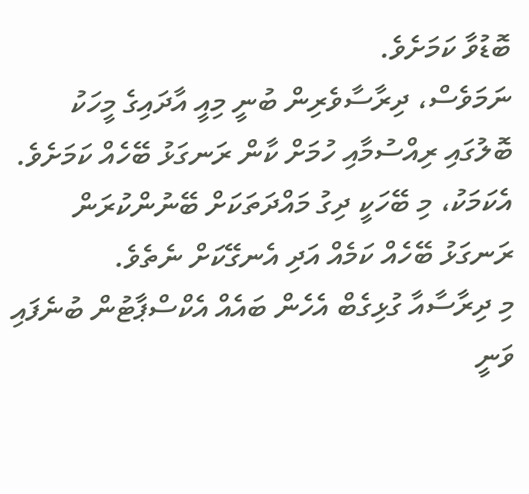ބޮޑުވާ ކަމަށެވެ.
ނަމަވެސް، ދިރާސާވެރިން ބުނީ މިއީ އާދައިގެ މީހަކު ބޮލުގައި ރިއްސުމާއި ހުމަށް ކާން ރަނގަޅު ބޭހެއް ކަމަށެވެ. އެކަމަކު، މި ބޭހަކީ ދިގު މައްދަތަކަށް ބޭނުންކުރަން ރަނގަޅު ބޭހެއް ކަމެއް އަދި އެނގޭކަށް ނެތެވެ.
މި ދިރާސާއާ ގުޅިގެބް އެހެން ބައެއް އެކްސްޕާޓުން ބުނެފައި ވަނީ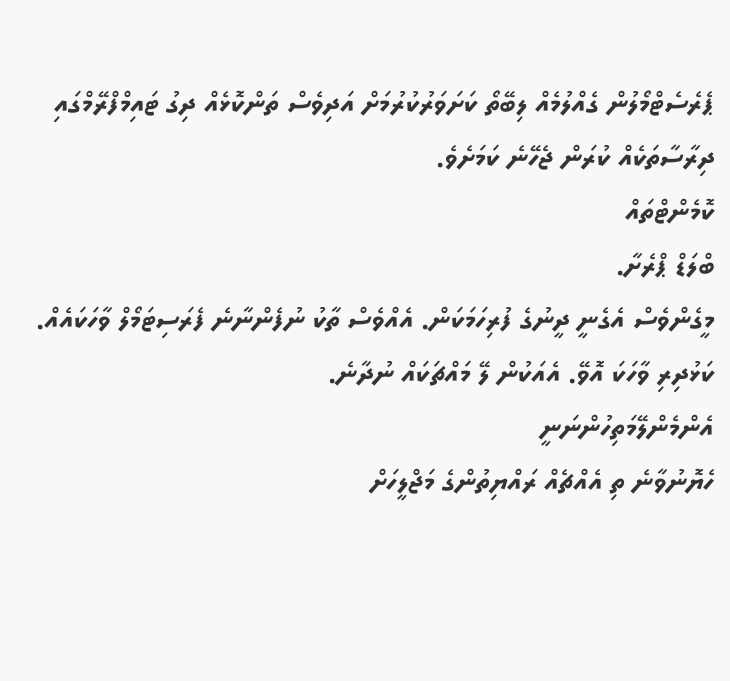ޕެރެސެޓްމޯލުން ގެއްލުމެއް ލިބޭތޯ ކަށަވަރުކުރުމަށް އަދިވެސް ތަންކޮޅެއް ދިގު ޓައިމްފްރޭމްގައި ދިރާސާތަކެއް ކުރަން ޖެހޭނެ ކަމަށެވެ.
ކޮމެންޓްތައް
ބްލަޑް ޕްރެށާ.
މީގެންވެސް އެގެނީ ދީނުގެ ފުރިހަމަކަން. އެއްވެސް ތާކު ނުފެންނާނެ ފެރަސިޓަމޯލް ވާހަކައެއް. ކަޅުދިރި ވާހަކަ އޮވޭ. އެއަކުން ލޭ މައްޗަކައް ނުދާނެ.
އެންމެންލޭމަތިހުންނަނީ
ހެޔޮނުވާނެ ތި އެއްޗެއް ރައްޔިތުންގެ މަޖްލީހަށް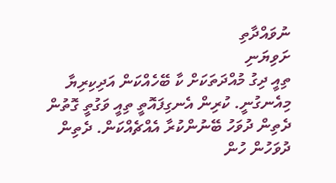ނުވައްދާތި
ށަވިޔަނި
ތިއީ ދިގު މުއްދަތަކަށް ކާ ބޭހެއްކަން އަދިކިރިޔާ މިއެނގުނީ. ކުރިން އެނގިފައޮތީ ތިއީ ވަގުތީ ގޮތުން ދެތިން ދުވަހު ބޭނުންކުރާ އެއްޗެއްކަން. ދެތިން ދުވަހުން ހުން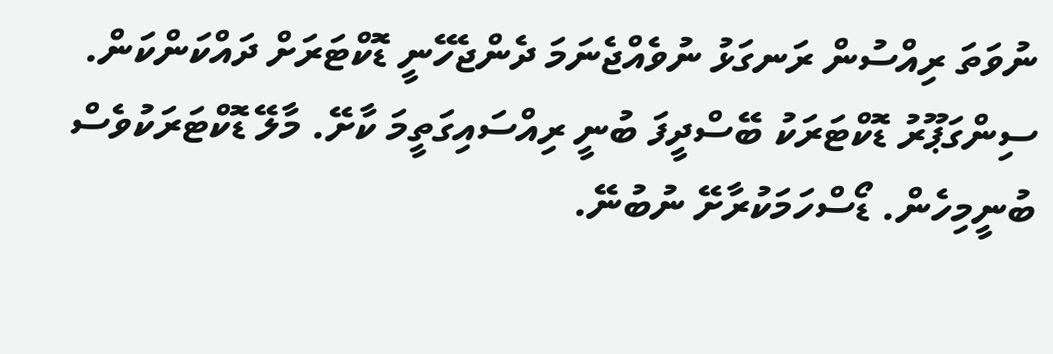ނުވަތަ ރިއްސުން ރަނގަޅު ނުވެއްޖެނަމަ ދެންޖެހޭނީ ޑޮކްޓަރަށް ދައްކަންކަން. ސިންގަޕޫރު ޑޮކްޓަރަކު ބޭސްދީފަ ބުނީ ރިއްސައިގަތީމަ ކާށޭ. މާލޭ ޑޮކްޓަރަކުވެސް ބުނީމިހެން. ޑޯސްހަމަކުރާށޭ ނުބުނޭ.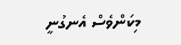މިކަންވެސް އެނގުނީ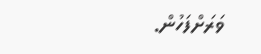ވަރަށްފަހުން.